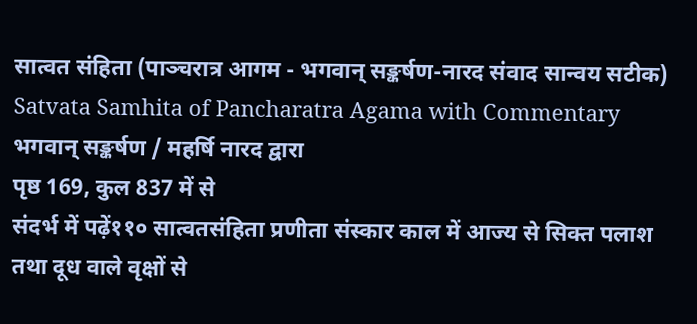सात्वत संहिता (पाञ्चरात्र आगम - भगवान् सङ्कर्षण-नारद संवाद सान्वय सटीक)
Satvata Samhita of Pancharatra Agama with Commentary
भगवान् सङ्कर्षण / महर्षि नारद द्वारा
पृष्ठ 169, कुल 837 में से
संदर्भ में पढ़ें११० सात्वतसंहिता प्रणीता संस्कार काल में आज्य से सिक्त पलाश तथा दूध वाले वृक्षों से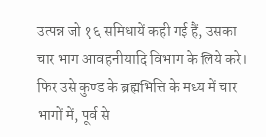उत्पन्न जो १६ समिधायें कही गई हैं, उसका चार भाग आवहनीयादि विभाग के लिये करे। फिर उसे कुण्ड के ब्रह्मभित्ति के मध्य में चार भागों में, पूर्व से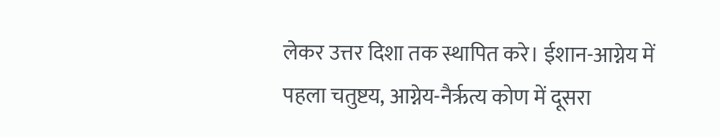लेकर उत्तर दिशा तक स्थापित करे। ईशान-आग्नेय में पहला चतुष्टय, आग्नेय-नैर्ऋत्य कोण में दूसरा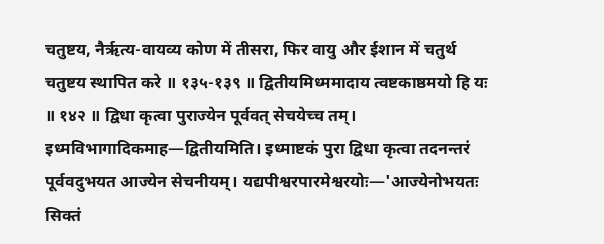चतुष्टय, नैर्ऋत्य-वायव्य कोण में तीसरा, फिर वायु और ईशान में चतुर्थ चतुष्टय स्थापित करे ॥ १३५-१३९ ॥ द्वितीयमिध्ममादाय त्वष्टकाष्ठमयो हि यः ॥ १४२ ॥ द्विधा कृत्वा पुराज्येन पूर्ववत् सेचयेच्च तम्। इध्मविभागादिकमाह—द्वितीयमिति। इध्माष्टकं पुरा द्विधा कृत्वा तदनन्तरं पूर्ववदुभयत आज्येन सेचनीयम्। यद्यपीश्वरपारमेश्वरयोः—'आज्येनोभयतः सिक्तं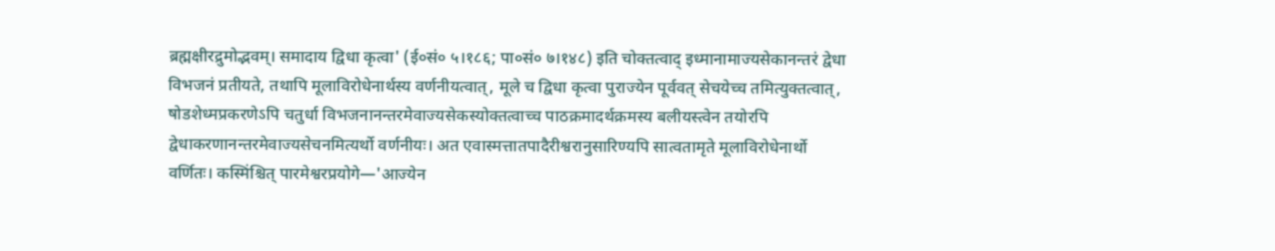ब्रह्मक्षीरद्रुमोद्भवम्। समादाय द्विधा कृत्वा' (ई०सं० ५।१८६; पा०सं० ७।१४८) इति चोक्तत्वाद् इध्मानामाज्यसेकानन्तरं द्वेधा विभजनं प्रतीयते, तथापि मूलाविरोधेनार्थस्य वर्णनीयत्वात्, मूले च द्विधा कृत्वा पुराज्येन पूर्ववत् सेचयेच्च तमित्युक्तत्वात्, षोडशेध्मप्रकरणेऽपि चतुर्धा विभजनानन्तरमेवाज्यसेकस्योक्तत्वाच्च पाठक्रमादर्थक्रमस्य बलीयस्त्वेन तयोरपि द्वेधाकरणानन्तरमेवाज्यसेचनमित्यर्थो वर्णनीयः। अत एवास्मत्तातपादैरीश्वरानुसारिण्यपि सात्वतामृते मूलाविरोधेनार्थो वर्णितः। कस्मिंश्चित् पारमेश्वरप्रयोगे—'आज्येन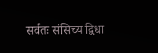सर्वतः संसिच्य द्विधा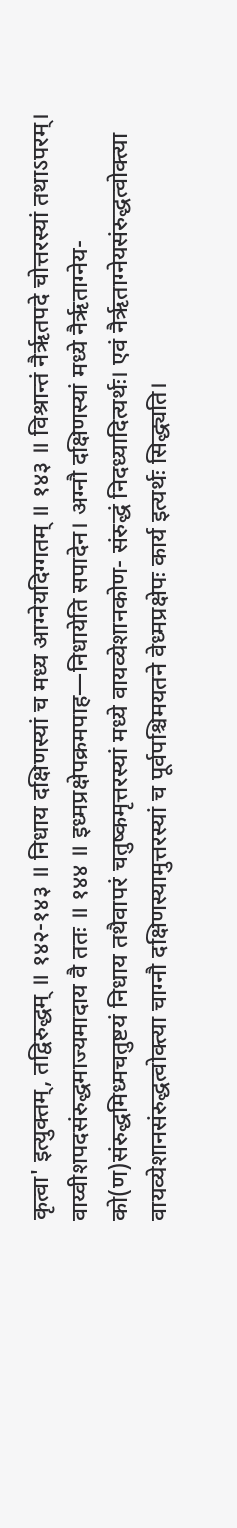कृत्वा' इत्युक्तम्, तद्विरुद्धम् ॥ १४२-१४३ ॥ निधाय दक्षिणस्यां च मध्य आग्नेयदिग्गतम् ॥ १४३ ॥ विश्रान्तं नैर्ऋतपदे चोत्तरस्यां तथाऽपरम्। वाय्वीशपदसंरुद्धमाज्यमादाय वै ततः ॥ १४४ ॥ इध्मप्रक्षेपक्रमपाह—निधायेति सपादेन। अग्नौ दक्षिणस्यां मध्ये नैर्ऋताग्नेय- को(ण)संरुद्धमिध्मचतुष्टयं निधाय तथैवापरं चतुष्कमृत्तरस्यां मध्ये वायव्येशानकोण- संरुद्धं निदध्यादित्यर्थः। एवं नैर्ऋताग्नेयसंरुद्धत्वोक्त्या वायव्येशानसंरुद्धत्वोक्त्या चाग्नौ दक्षिणस्यामुत्तरस्यां च पूर्वपश्चिमयतने वेध्मप्रक्षेपः कार्य इत्यर्थः सिद्ध्यति।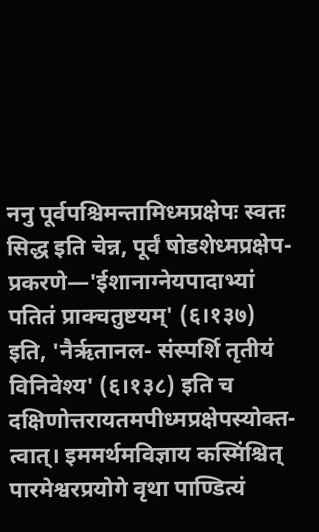ननु पूर्वपश्चिमन्तामिध्मप्रक्षेपः स्वतः सिद्ध इति चेन्न, पूर्वं षोडशेध्मप्रक्षेप- प्रकरणे—'ईशानाग्नेयपादाभ्यां पतितं प्राक्चतुष्टयम्' (६।१३७) इति, 'नैर्ऋतानल- संस्पर्शि तृतीयं विनिवेश्य' (६।१३८) इति च दक्षिणोत्तरायतमपीध्मप्रक्षेपस्योक्त- त्वात्। इममर्थमविज्ञाय कस्मिंश्चित् पारमेश्वरप्रयोगे वृथा पाण्डित्यं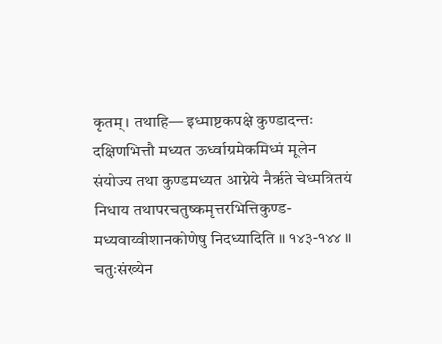कृतम्। तथाहि— इध्माष्टकपक्षे कुण्डादन्तः दक्षिणभित्तौ मध्यत ऊर्ध्वाग्रमेकमिध्मं मूलेन संयोज्य तथा कुण्डमध्यत आग्नेये नैर्ऋते चेध्मत्रितयं निधाय तथापरचतुष्कमृत्तरभित्तिकुण्ड- मध्यवाय्वीशानकोणेषु निदध्यादिति ॥ १४३-१४४ ॥ चतुःसंख्येन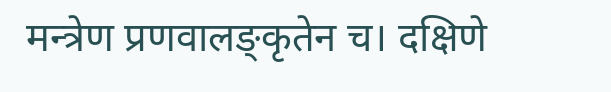मन्त्रेण प्रणवालङ्कृतेन च। दक्षिणे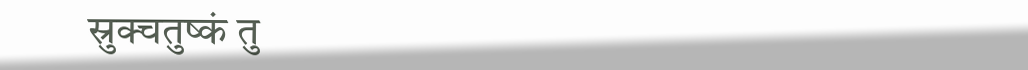स्रुक्चतुष्कं तु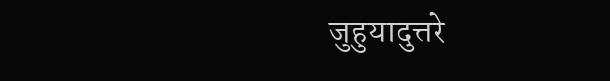जुहुयादुत्तरे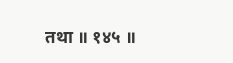तथा ॥ १४५ ॥